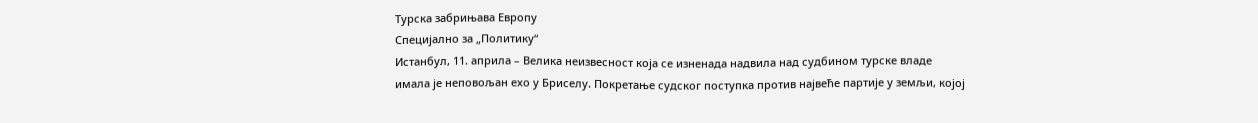Турска забрињава Европу
Специјално за „Политику“
Истанбул, 11. априла – Велика неизвесност која се изненада надвила над судбином турске владе имала је неповољан ехо у Бриселу. Покретање судског поступка против највеће партије у земљи, којој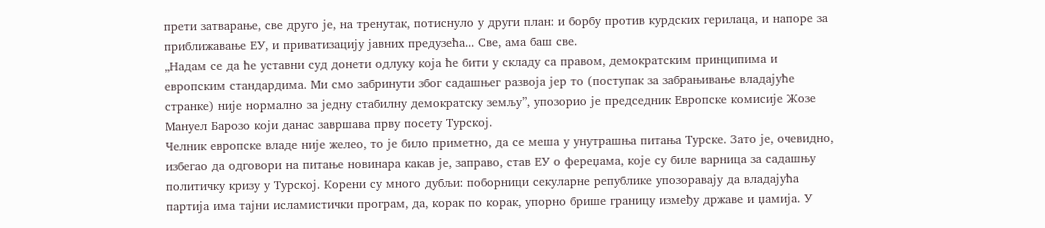прети затварање, све друго је, на тренутак, потиснуло у други план: и борбу против курдских герилаца, и напоре за приближавање ЕУ, и приватизацију јавних предузећа... Све, ама баш све.
„Надам се да ће уставни суд донети одлуку која ће бити у складу са правом, демократским принципима и европским стандардима. Ми смо забринути због садашњег развоја јер то (поступак за забрањивање владајуће странке) није нормално за једну стабилну демократску земљу”, упозорио је председник Европске комисије Жозе Мануел Барозо који данас завршава прву посету Турској.
Челник европске владе није желео, то је било приметно, да се меша у унутрашња питања Турске. Зато је, очевидно, избегао да одговори на питање новинара какав је, заправо, став ЕУ о фереџама, које су биле варница за садашњу политичку кризу у Турској. Корени су много дубљи: поборници секуларне републике упозоравају да владајућа партија има тајни исламистички програм, да, корак по корак, упорно брише границу између државе и џамија. У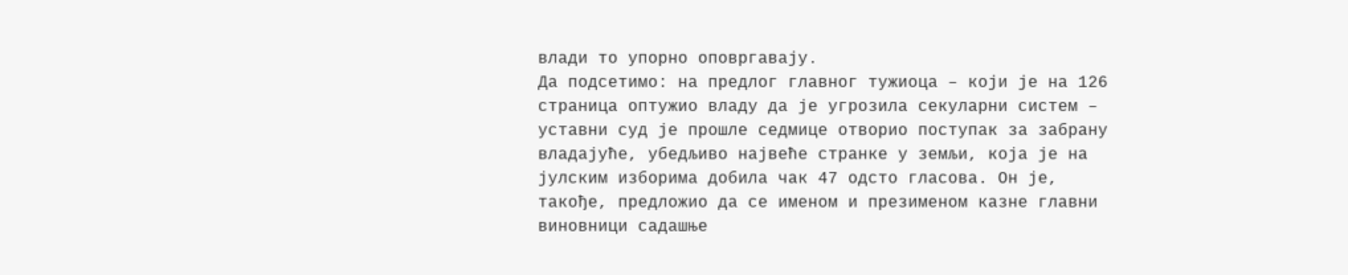влади то упорно оповргавају.
Да подсетимо: на предлог главног тужиоца – који је на 126 страница оптужио владу да је угрозила секуларни систем – уставни суд је прошле седмице отворио поступак за забрану владајуће, убедљиво највеће странке у земљи, која је на јулским изборима добила чак 47 одсто гласова. Он је, такође, предложио да се именом и презименом казне главни виновници садашње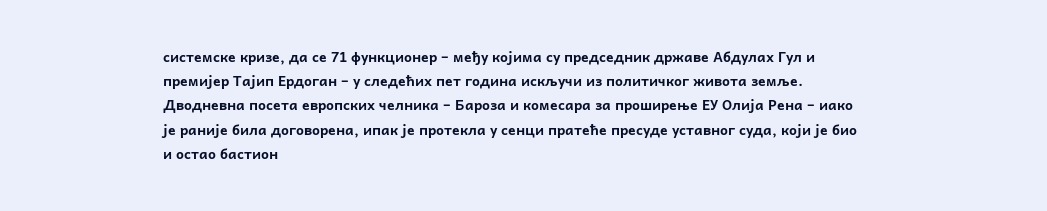системске кризе, да се 71 функционер – међу којима су председник државе Абдулах Гул и премијер Тајип Ердоган – у следећих пет година искључи из политичког живота земље.
Дводневна посета европских челника – Бароза и комесара за проширење ЕУ Олија Рена – иако је раније била договорена, ипак је протекла у сенци пратеће пресуде уставног суда, који је био и остао бастион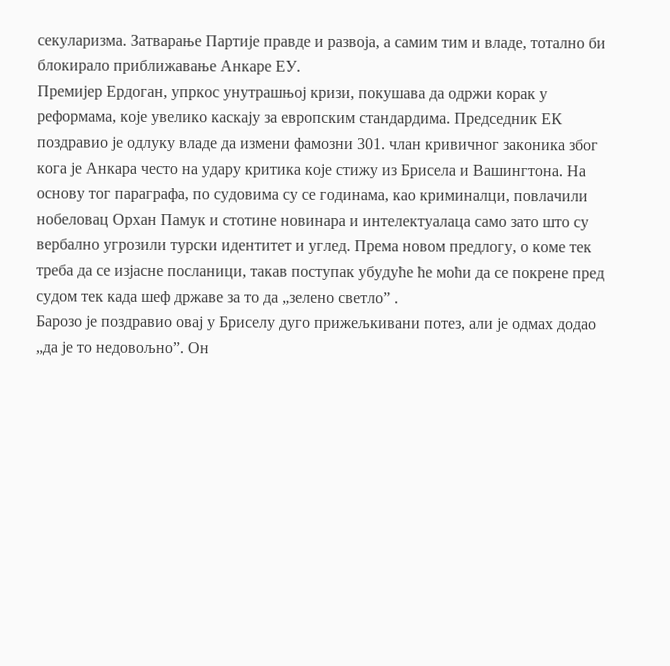секуларизма. Затварање Партије правде и развоја, а самим тим и владе, тотално би блокирало приближавање Анкаре ЕУ.
Премијер Ердоган, упркос унутрашњој кризи, покушава да одржи корак у реформама, које увелико каскају за европским стандардима. Председник ЕК поздравио је одлуку владе да измени фамозни 301. члан кривичног законика због кога је Анкара често на удару критика које стижу из Брисела и Вашингтона. На основу тог параграфа, по судовима су се годинама, као криминалци, повлачили нобеловац Орхан Памук и стотине новинара и интелектуалаца само зато што су вербално угрозили турски идентитет и углед. Према новом предлогу, о коме тек треба да се изјасне посланици, такав поступак убудуће ће моћи да се покрене пред судом тек када шеф државе за то да „зелено светло” .
Барозо је поздравио овај у Бриселу дуго прижељкивани потез, али је одмах додао „да је то недовољно”. Он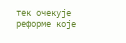тек очекује реформе које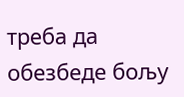треба да обезбеде бољу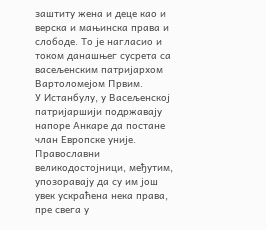заштиту жена и деце као и верска и мањинска права и слободе. То је нагласио и током данашњег сусрета са васељенским патријархом Вартоломејом Првим.
У Истанбулу, у Васељенској патријаршији подржавају напоре Анкаре да постане члан Европске уније. Православни великодостојници, међутим, упозоравају да су им још увек ускраћена нека права, пре свега у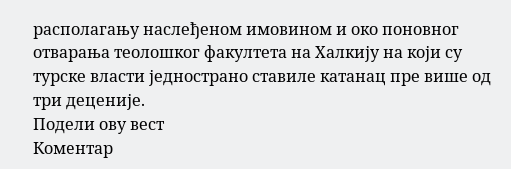располагању наслеђеном имовином и око поновног отварања теолошког факултета на Халкију на који су турске власти једнострано ставиле катанац пре више од три деценије.
Подели ову вест
Комeнтар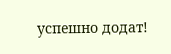успeшно додат!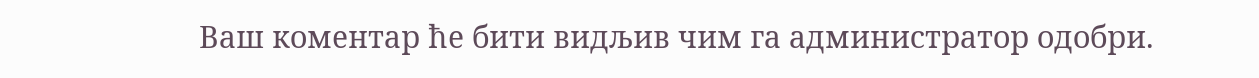Ваш комeнтар ћe бити видљив чим га администратор одобри.